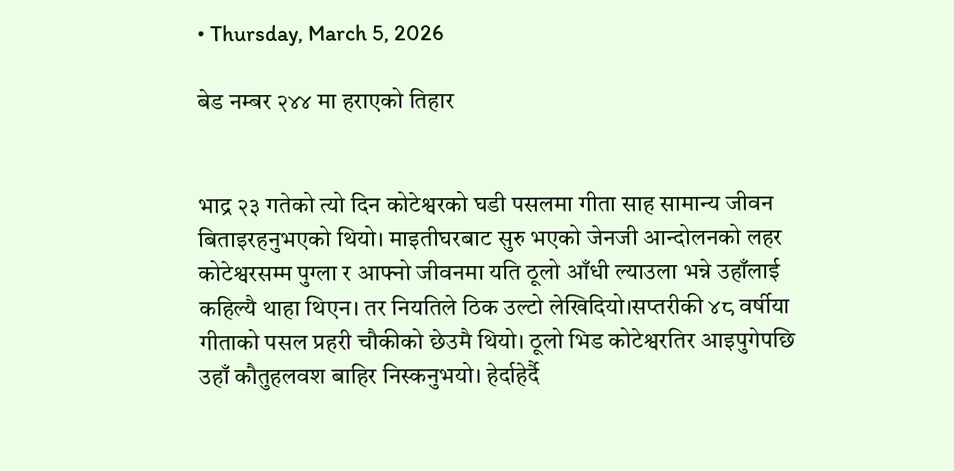• Thursday, March 5, 2026

बेड नम्बर २४४ मा हराएको तिहार


भाद्र २३ गतेको त्यो दिन कोटेश्वरको घडी पसलमा गीता साह सामान्य जीवन बिताइरहनुभएको थियो। माइतीघरबाट सुरु भएको जेनजी आन्दोलनको लहर कोटेश्वरसम्म पुग्ला र आफ्नो जीवनमा यति ठूलो आँधी ल्याउला भन्ने उहाँलाई कहिल्यै थाहा थिएन। तर नियतिले ठिक उल्टो लेखिदियो।सप्तरीकी ४८ वर्षीया गीताको पसल प्रहरी चौकीको छेउमै थियो। ठूलो भिड कोटेश्वरतिर आइपुगेपछि उहाँ कौतुहलवश बाहिर निस्कनुभयो। हेर्दाहेर्दै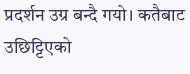प्रदर्शन उग्र बन्दै गयो। कतैबाट उछिट्टिएको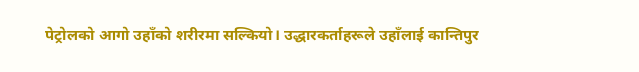पेट्रोलको आगो उहाँको शरीरमा सल्कियो। उद्धारकर्ताहरूले उहाँलाई कान्तिपुर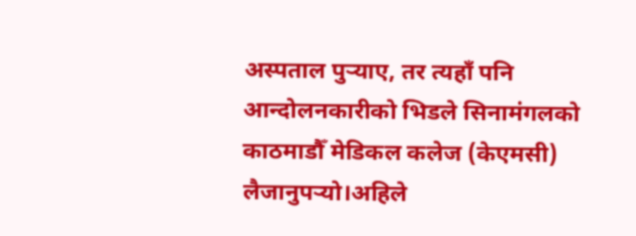अस्पताल पुर्‍याए, तर त्यहाँ पनि आन्दोलनकारीको भिडले सिनामंगलको काठमाडौँ मेडिकल कलेज (केएमसी) लैजानुपर्‍यो।अहिले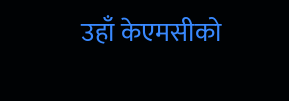उहाँ केएमसीको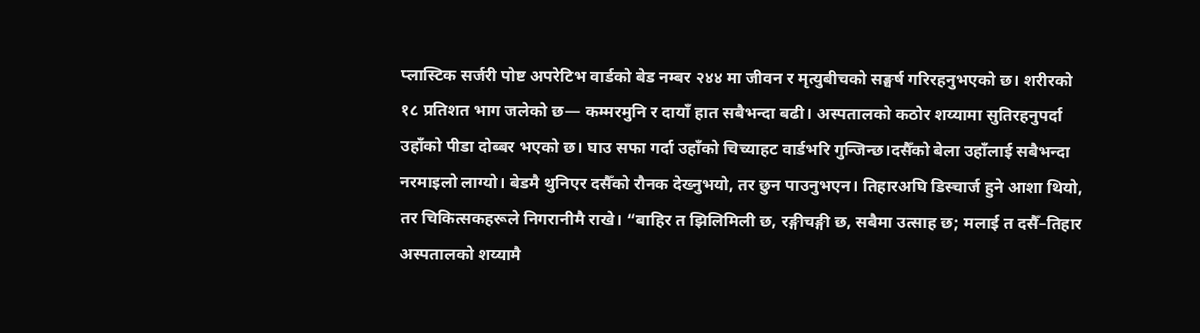प्लास्टिक सर्जरी पोष्ट अपरेटिभ वार्डको बेड नम्बर २४४ मा जीवन र मृत्युबीचको सङ्घर्ष गरिरहनुभएको छ। शरीरको १८ प्रतिशत भाग जलेको छ— कम्मरमुनि र दायाँ हात सबैभन्दा बढी। अस्पतालको कठोर शय्यामा सुतिरहनुपर्दा उहाँको पीडा दोब्बर भएको छ। घाउ सफा गर्दा उहाँको चिच्याहट वार्डभरि गुन्जिन्छ।दसैँको बेला उहाँलाई सबैभन्दा नरमाइलो लाग्यो। बेडमै थुनिएर दसैँको रौनक देख्नुभयो, तर छुन पाउनुभएन। तिहारअघि डिस्चार्ज हुने आशा थियो, तर चिकित्सकहरूले निगरानीमै राखे। “बाहिर त झिलिमिली छ, रङ्गीचङ्गी छ, सबैमा उत्साह छ; मलाई त दसैँ–तिहार अस्पतालको शय्यामै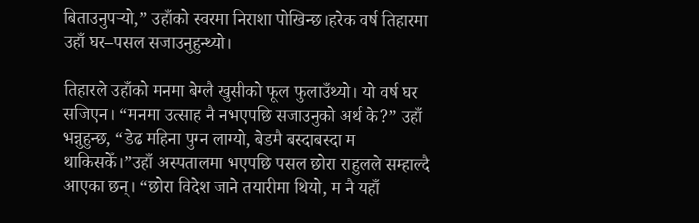बिताउनुपर्‍यो,” उहाँको स्वरमा निराशा पोखिन्छ।हरेक वर्ष तिहारमा उहाँ घर–पसल सजाउनुहुन्थ्यो।

तिहारले उहाँको मनमा बेग्लै खुसीको फूल फुलाउँथ्यो। यो वर्ष घर सजिएन। “मनमा उत्साह नै नभएपछि सजाउनुको अर्थ के?” उहाँ भन्नुहुन्छ, “डेढ महिना पुग्न लाग्यो, बेडमै बस्दाबस्दा म थाकिसकेँ।”उहाँ अस्पतालमा भएपछि पसल छोरा राहुलले सम्हाल्दै आएका छन्। “छोरा विदेश जाने तयारीमा थियो, म नै यहाँ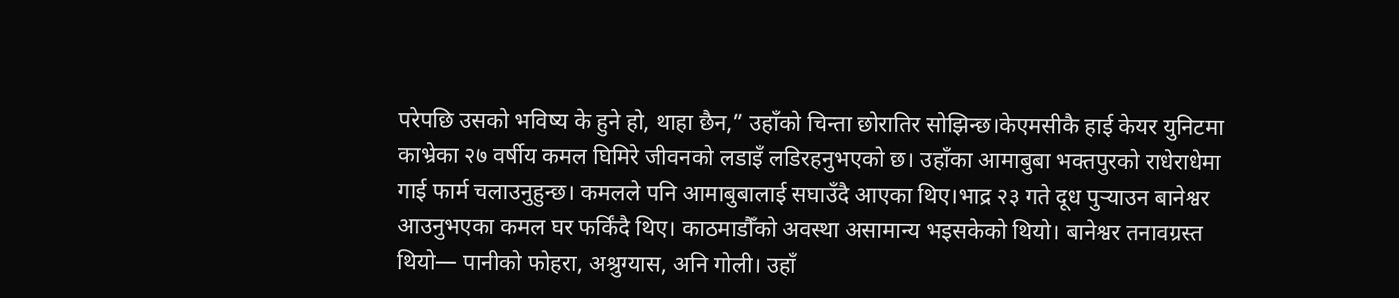परेपछि उसको भविष्य के हुने हो, थाहा छैन,” उहाँको चिन्ता छोरातिर सोझिन्छ।केएमसीकै हाई केयर युनिटमा काभ्रेका २७ वर्षीय कमल घिमिरे जीवनको लडाइँ लडिरहनुभएको छ। उहाँका आमाबुबा भक्तपुरको राधेराधेमा गाई फार्म चलाउनुहुन्छ। कमलले पनि आमाबुबालाई सघाउँदै आएका थिए।भाद्र २३ गते दूध पुर्‍याउन बानेश्वर आउनुभएका कमल घर फर्किंदै थिए। काठमाडौँको अवस्था असामान्य भइसकेको थियो। बानेश्वर तनावग्रस्त थियो— पानीको फोहरा, अश्रुग्यास, अनि गोली। उहाँ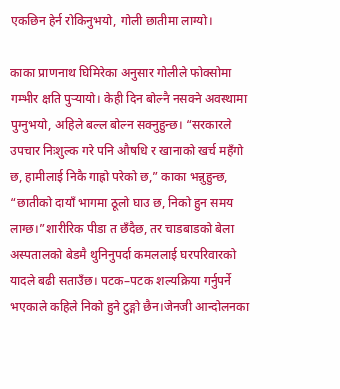एकछिन हेर्न रोकिनुभयो, गोली छातीमा लाग्यो।

काका प्राणनाथ घिमिरेका अनुसार गोलीले फोक्सोमा गम्भीर क्षति पुर्‍यायो। केही दिन बोल्नै नसक्ने अवस्थामा पुग्नुभयो, अहिले बल्ल बोल्न सक्नुहुन्छ। “सरकारले उपचार निःशुल्क गरे पनि औषधि र खानाको खर्च महँगो छ, हामीलाई निकै गाह्रो परेको छ,” काका भन्नुहुन्छ, “छातीको दायाँ भागमा ठूलो घाउ छ, निको हुन समय लाग्छ।”शारीरिक पीडा त छँदैछ, तर चाडबाडको बेला अस्पतालको बेडमै थुनिनुपर्दा कमललाई घरपरिवारको यादले बढी सताउँछ। पटक–पटक शल्यक्रिया गर्नुपर्ने भएकाले कहिले निको हुने टुङ्गो छैन।जेनजी आन्दोलनका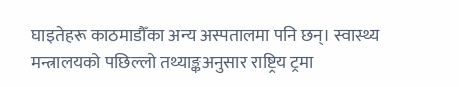घाइतेहरू काठमाडौँका अन्य अस्पतालमा पनि छन्। स्वास्थ्य मन्त्रालयको पछिल्लो तथ्याङ्कअनुसार राष्ट्रिय ट्रमा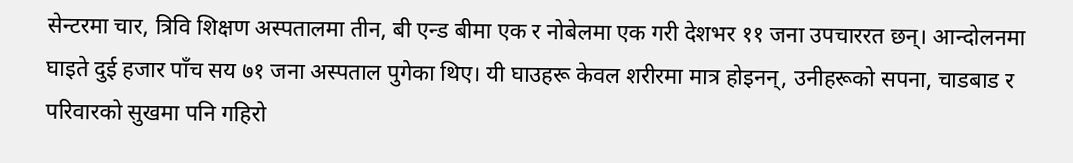सेन्टरमा चार, त्रिवि शिक्षण अस्पतालमा तीन, बी एन्ड बीमा एक र नोबेलमा एक गरी देशभर ११ जना उपचाररत छन्। आन्दोलनमा घाइते दुई हजार पाँच सय ७१ जना अस्पताल पुगेका थिए। यी घाउहरू केवल शरीरमा मात्र होइनन्, उनीहरूको सपना, चाडबाड र परिवारको सुखमा पनि गहिरो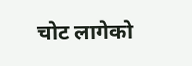चोट लागेको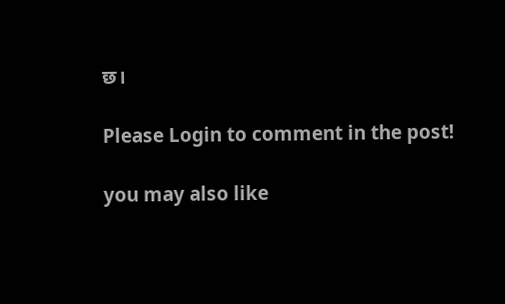छ।

Please Login to comment in the post!

you may also like